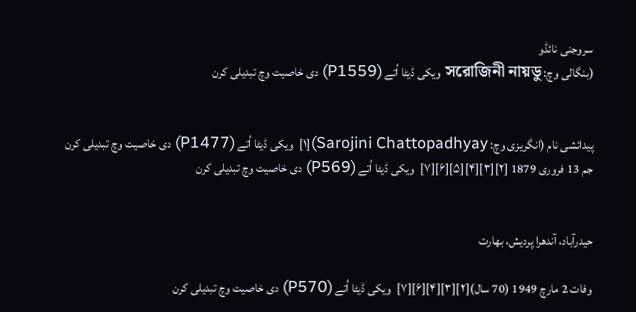سروجنی نائڈو
(بنگالی وچ: সরোজিনী নায়ডু ویکی ڈیٹا اُتے (P1559) دی خاصیت وچ تبدیلی کرن


پیدائشی نام (انگریزی وچ: Sarojini Chattopadhyay)[۱]  ویکی ڈیٹا اُتے (P1477) دی خاصیت وچ تبدیلی کرن
جم 13 فروری 1879 [۲][۳][۴][۵][۶][۷]  ویکی ڈیٹا اُتے (P569) دی خاصیت وچ تبدیلی کرن


حیدرآباد، آندھرا پردیش، بھارت

وفات 2 مارچ 1949 (70 سال)[۲][۳][۴][۶][۷]  ویکی ڈیٹا اُتے (P570) دی خاصیت وچ تبدیلی کرن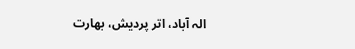الہ آباد، اتر پردیش، بھارت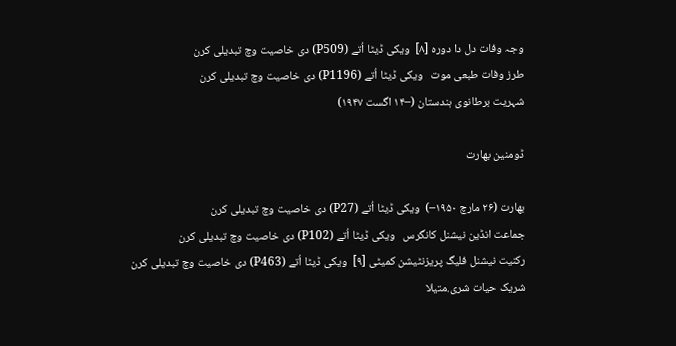وجہ وفات دل دا دورہ [۸]  ویکی ڈیٹا اُتے (P509) دی خاصیت وچ تبدیلی کرن
طرز وفات طبعی موت   ویکی ڈیٹا اُتے (P1196) دی خاصیت وچ تبدیلی کرن
شہریت برطانوی ہندستان (–۱۴ اگست ۱۹۴۷)

ڈومنین بھارت

بھارت (۲۶ مارچ ۱۹۵۰–)  ویکی ڈیٹا اُتے (P27) دی خاصیت وچ تبدیلی کرن
جماعت انڈین نیشنل کانگرس   ویکی ڈیٹا اُتے (P102) دی خاصیت وچ تبدیلی کرن
رکنیت نیشنل فلیگ پریزنٹیشن کمیٹی [۹]  ویکی ڈیٹا اُتے (P463) دی خاصیت وچ تبدیلی کرن
شریک حیات شری.متیلا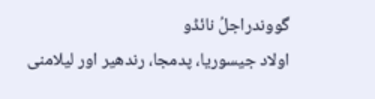گووندراجلُ نائڈو
اولاد جیسوریا، پدمجا، رندھیر اور لیلامنی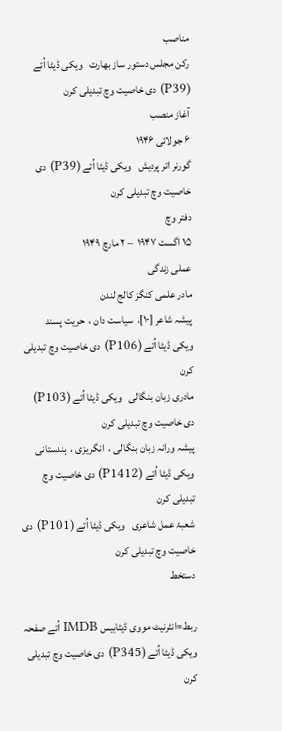مناصب
رکن مجلس دستور ساز بھارت   ویکی ڈیٹا اُتے (P39) دی خاصیت وچ تبدیلی کرن
آغاز منصب
۶ جولائی ۱۹۴۶
گورنر اتر پردیش   ویکی ڈیٹا اُتے (P39) دی خاصیت وچ تبدیلی کرن
دفتر وچ
۱۵ اگست ۱۹۴۷  – ۲ مارچ ۱۹۴۹
عملی زندگی
مادر علمی کنگز کالج لندن
پیشہ شاعر [۱۰]،  سیاست دان ،  حریت پسند   ویکی ڈیٹا اُتے (P106) دی خاصیت وچ تبدیلی کرن
مادری زبان بنگالی   ویکی ڈیٹا اُتے (P103) دی خاصیت وچ تبدیلی کرن
پیشہ ورانہ زبان بنگالی ،  انگریزی ،  ہندستانی   ویکی ڈیٹا اُتے (P1412) دی خاصیت وچ تبدیلی کرن
شعبۂ عمل شاعری   ویکی ڈیٹا اُتے (P101) دی خاصیت وچ تبدیلی کرن
دستخط

ربط=انٹرنیٹ مووی ڈیٹابیس IMDB اُتے صفحہ  ویکی ڈیٹا اُتے (P345) دی خاصیت وچ تبدیلی کرن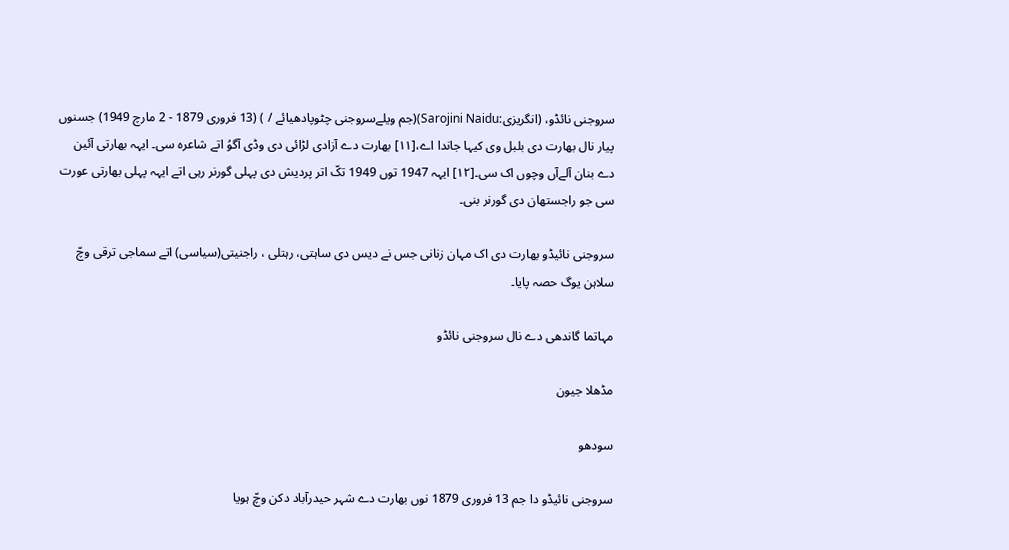سروجنی نائڈو، (انگریزی:Sarojini Naidu)(جم ویلےسروجنی چٹوپادھیائے / ) (13 فروری 1879 - 2 مارچ 1949) جسنوں پیار نال بھارت دی بلبل وی کیہا جاندا اے،[۱۱] بھارت دے آزادی لڑائی دی وڈی آگوُ اتے شاعرہ سی۔ ایہہ بھارتی آئین دے بنان آلےآں وچوں اک سی۔[۱۲] ایہہ 1947 توں 1949 تکّ اتر پردیش دی پہلی گورنر رہی اتے ایہہ پہلی بھارتی عورت سی جو راجستھان دی گورنر بنی۔

سروجنی نائیڈو بھارت دی اک مہان زنانی جس نے دیس دی ساہتی، رہتلی ، راجنیتی(سیاسی) اتے سماجی ترقی وچّ سلاہن یوگ حصہ پایا۔

مہاتما گاندھی دے نال سروجنی نائڈو

مڈھلا جیون

سودھو

سروجنی نائیڈو دا جم 13 فروری 1879 نوں بھارت دے شہر حیدرآباد دکن وچّ ہویا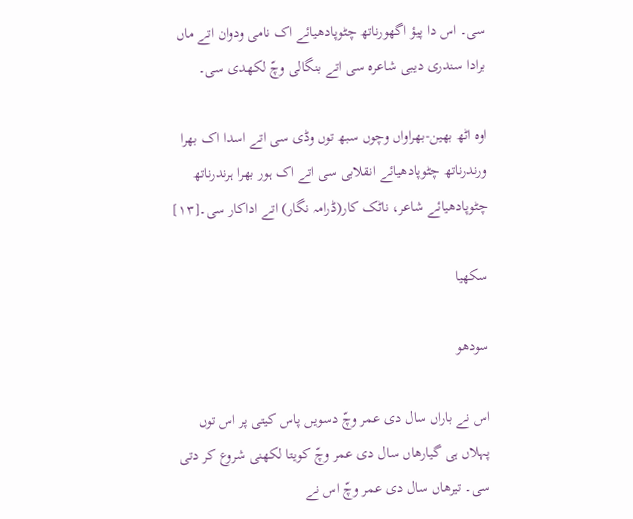سی۔ اس دا پیؤ اگھورناتھ چٹوپادھیائے اک نامی ودوان اتے ماں برادا سندری دیبی شاعرہ سی اتے بنگالی وچّ لکھدی سی۔

اوہ اٹھ بھین-بھراواں وچوں سبھ توں وڈی سی اتے اسدا اک بھرا ورندرناتھ چٹوپادھیائے انقلابی سی اتے اک ہور بھرا ہرندرناتھ چٹوپادھیائے شاعر، ناٹک کار(ڈرامہ نگار) اتے اداکار سی۔[۱۳]

سکھیا

سودھو

اس نے باراں سال دی عمر وچّ دسویں پاس کیتی پر اس توں پہلاں ہی گیارھاں سال دی عمر وچّ کویتا لکھنی شروع کر دتی سی۔ تیرھاں سال دی عمر وچّ اس نے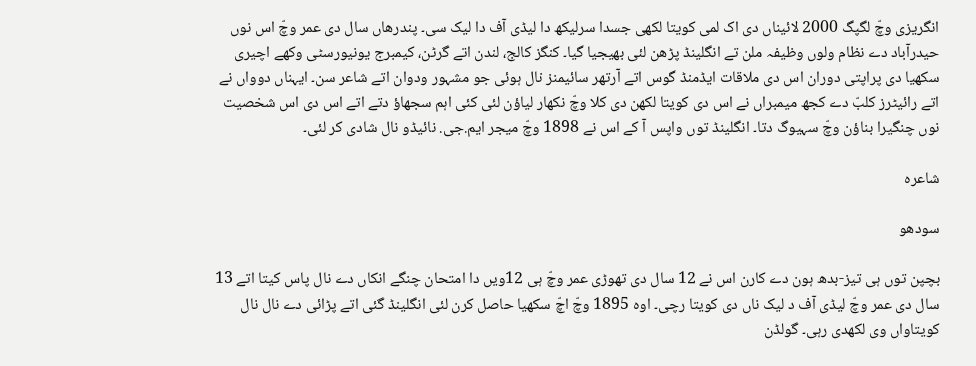انگریزی وچّ لگپگ 2000 لائیناں دی اک لمی کویتا لکھی جسدا سرلیکھ دا لیڈی آف دا لیک سی۔ پندرھاں سال دی عمر وچّ اس نوں حیدرآباد دے نظام ولوں وظیفہ ملن تے انگلینڈ پڑھن لئی بھیجیا گیا۔ کنگز کالج، لندن اتے گرٹن، کیمبرج یونیورسٹی وکھے اچیری سکھیا دی پراپتی دوران اس دی ملاقات ایڈمنڈ گوس اتے آرتھر سائیمنز نال ہوئی جو مشہور ودوان اتے شاعر سن۔ ایہناں دوواں نے اتے رائیٹرز کلبّ دے کجھ میمبراں نے اس دی کویتا لکھن دی کلا وچّ نکھار لیاؤن لئی کئی اہم سجھاؤ دتے اتے اس دی اس شخصیت نوں چنگیرا بناؤن وچّ سہیوگ دتا۔ انگلینڈ توں واپس آ کے اس نے 1898 وچّ میجر ایم.جی. نائیڈو نال شادی کر لئی۔

شاعرہ

سودھو

بچپن توں ہی تیز-بدھ ہون دے کارن اس نے 12 سال دی تھوڑی عمر وچّ ہی 12ویں دا امتحان چنگے انکاں دے نال پاس کیتا اتے 13 سال دی عمر وچّ لیڈی آف د لیک ناں دی کویتا رچی۔ اوہ 1895 وچّ اچّ سکھیا حاصل کرن لئی انگلینڈ گئی اتے پڑائی دے نال نال کویتاواں وی لکھدی رہی۔ گولڈن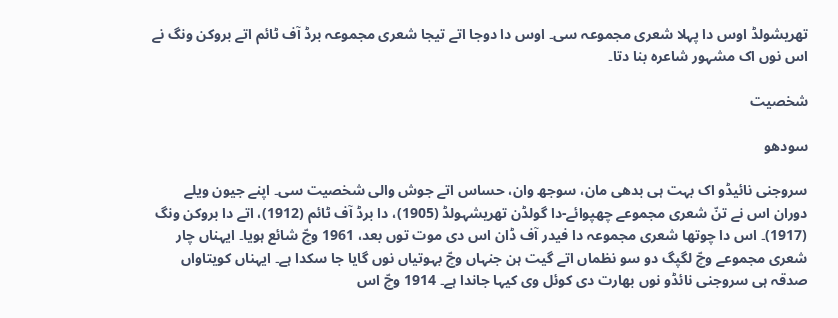تھریشولڈ اوس دا پہلا شعری مجموعہ سی۔ اوس دا دوجا اتے تیجا شعری مجموعہ برڈ آف ٹائم اتے بروکن ونگ نے اس نوں اک مشہور شاعرہ بنا دتا۔

شخصیت

سودھو

سروجنی نائیڈو اک بہت ہی بدھی مان، سوجھ وان، حساس اتے جوش والی شخصیت سی۔ اپنے جیون ویلے دوران اس نے تنّ شعری مجموعے چھپوائے-دا گولڈن تھریشہولڈ (1905)، دا برڈ آف ٹائم (1912)، اتے دا بروکن ونگ (1917)۔ اس دا چوتھا شعری مجموعہ دا فیدر آف ڈان اس دی موت توں بعد، 1961 وچّ شائع ہویا۔ ایہناں چار شعری مجموعے وچّ لگپگ دو سو نظماں اتے گیت ہن جنہاں وچّ بہوتیاں نوں گایا جا سکدا ہے۔ ایہناں کویتاواں صدقہ ہی سروجنی نائڈو نوں بھارت دی کوئل وی کیہا جاندا ہے۔ 1914 وچّ اس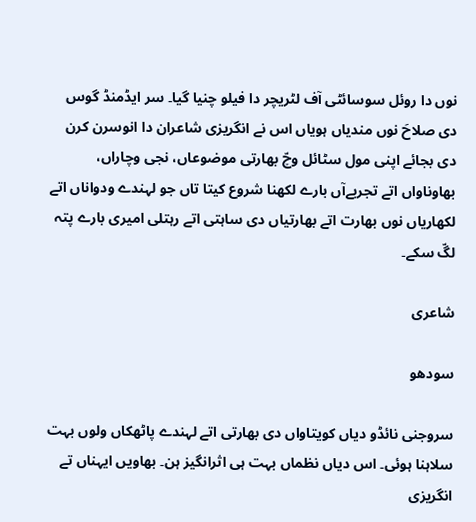نوں دا روئل سوسائٹی آف لٹریچر دا فیلو چنیا گیا۔ سر ایڈمنڈ گوس دی صلاحَ نوں مندیاں ہویاں اس نے انگریزی شاعران دا انوسرن کرن دی بجائے اپنی مول سٹائل وچّ بھارتی موضوعاں، نجی وچاراں، بھاوناواں اتے تجربےآں بارے لکھنا شروع کیتا تاں جو لہندے ودواناں اتے لکھاریاں نوں بھارت اتے بھارتیاں دی ساہتی اتے رہتلی امیری بارے پتہ لگّ سکے۔

شاعری

سودھو

سروجنی نائڈو دیاں کویتاواں دی بھارتی اتے لہندے پاٹھکاں ولوں بہت سلاہنا ہوئی۔ اس دیاں نظماں بہت ہی اثرانگیز ہن۔ بھاویں ایہناں تے انگریزی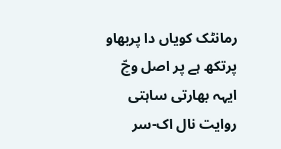رمانٹک کویاں دا پربھاو پرتکھ ہے پر اصل وچّ ایہہ بھارتی ساہتی روایت نال اک-سر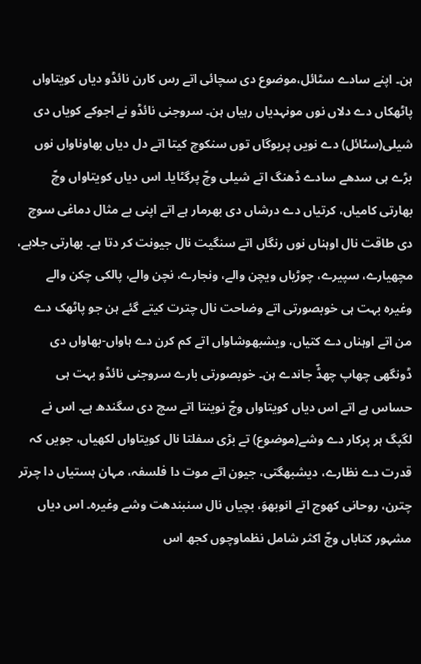ہن۔ اپنے سادے سٹائل،موضوع دی سچائی اتے رس کارن نائڈو دیاں کویتاواں پاٹھکاں دے دلاں نوں مونہدیاں رہیاں ہن۔ سروجنی نائڈو نے اجوکے کویاں دی شیلی(سٹائل) دے نویں پریوگاں توں سنکوچ کیتا اتے دل دیاں بھاوناواں نوں بڑے ہی سدھے سادے ڈھنگ اتے شیلی وچّ پرگٹایا۔ اس دیاں کویتاواں وچّ بھارتی کامیاں، کرتیاں دے درشاں دی بھرمار ہے اتے اپنی بے مثال دماغی سوچ دی طاقت نال اوہناں نوں رنگاں اتے سنگیت نال جیونت کر دتا ہے۔ بھارتی جلاہے، مچھیارے، سپیرے، چوڑیاں ویچن والے، ونجارے، نچن والے، پالکی چکن والے وغیرہ بہت ہی خوبصورتی اتے وضاحت نال چترت کیتے گئے ہن جو پاٹھک دے من اتے اوہناں دے کتیاں، ویشبھوشاواں اتے کم کرن دے ہاواں-بھاواں دی ڈونگھی چھاپ چھڈّ جاندے ہن۔ خوبصورتی بارے سروجنی نائڈو بہت ہی حساس ہے اتے اس دیاں کویتاواں وچّ نوینتا اتے سچ دی سگندھ ہے۔ اس نے لگپگ ہر پرکار دے وشے(موضوع) تے بڑی سفلتا نال کویتاواں لکھیاں، جویں کہ قدرت دے نظارے، دیشبھگتی، جیون اتے موت دا فلسفہ، مہان ہستیاں دا چرتر چترن، روحانی کھوج اتے انوبھوَ، بچیاں نال سنبندھت وشے وغیرہ۔ اس دیاں مشہور کتاباں وچّ اکثر شامل نظماوچوں کجھ اس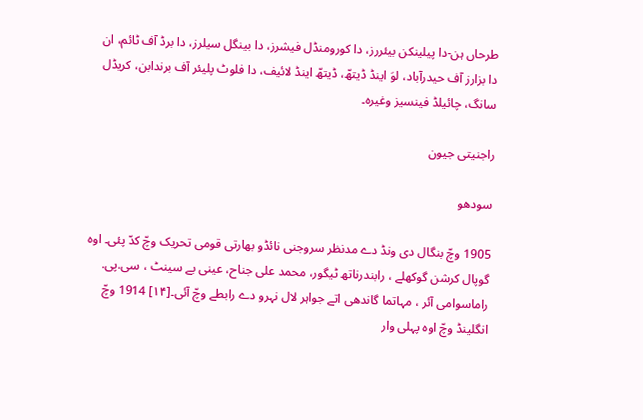طرحاں ہن-دا پیلینکن بیئررز، دا کورومنڈل فیشرز، دا بینگل سیلرز، دا برڈ آف ٹائم، ان دا بزارز آف حیدرآباد، لوَ اینڈ ڈیتھّ، ڈیتھّ اینڈ لائیف، دا فلوٹ پلیئر آف برندابن، کریڈل سانگ، چائیلڈ فینسیز وغیرہ۔

راجنیتی جیون

سودھو

1905 وچّ بنگال دی ونڈ دے مدنظر سروجنی نائڈو بھارتی قومی تحریک وچّ کدّ پئی۔ اوہ گوپال کرشن گوکھلے ، رابندرناتھ ٹیگور، محمد علی جناح، عینی بے سینٹ ، سی.پی. راماسوامی آئر ، مہاتما گاندھی اتے جواہر لال نہرو دے رابطے وچّ آئی۔[۱۴] 1914 وچّ انگلینڈ وچّ اوہ پہلی وار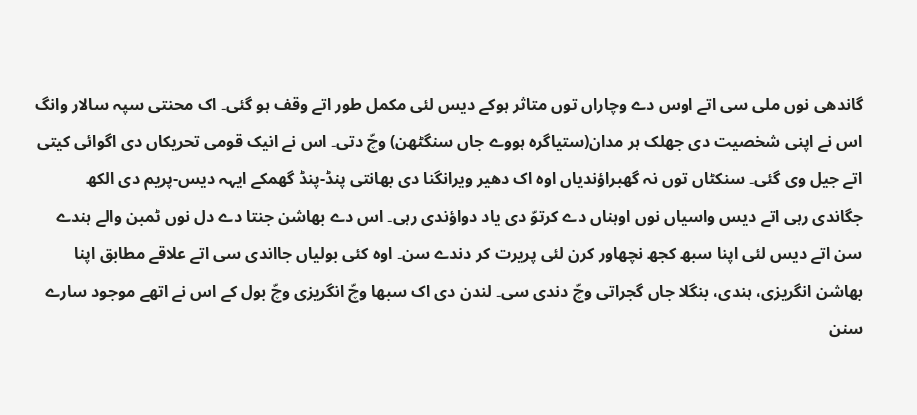گاندھی نوں ملی سی اتے اوس دے وچاراں توں متاثر ہوکے دیس لئی مکمل طور اتے وقف ہو گئی۔ اک محنتی سپہ سالار وانگ اس نے اپنی شخصیت دی جھلک ہر مدان(ستیاگرہ ہووے جاں سنگٹھن) وچّ دتی۔ اس نے انیک قومی تحریکاں دی اگوائی کیتی اتے جیل وی گئی۔ سنکٹاں توں نہ گھبراؤندیاں اوہ اک دھیر ویرانگنا دی بھانتی پنڈ-پنڈ گھمکے ایہہ دیس-پریم دی الکھ جگاندی رہی اتے دیس واسیاں نوں اوہناں دے کرتوّ دی یاد دواؤندی رہی۔ اس دے بھاشن جنتا دے دل نوں ٹمبن والے ہندے سن اتے دیس لئی اپنا سبھ کجھ نچھاور کرن لئی پریرت کر دندے سن۔ اوہ کئی بولیاں جااندی سی اتے علاقے مطابق اپنا بھاشن انگریزی، ہندی، بنگلا جاں گجراتی وچّ دندی سی۔ لندن دی اک سبھا وچّ انگریزی وچّ بول کے اس نے اتھے موجود سارے سنن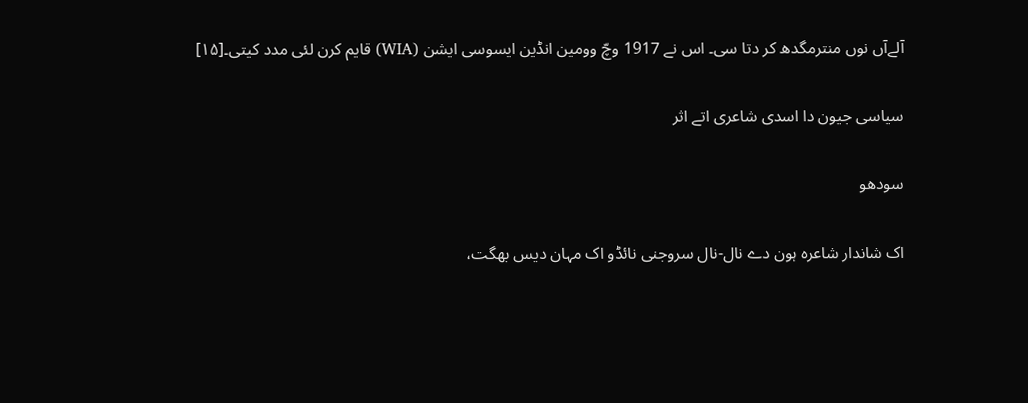آلےآں نوں منترمگدھ کر دتا سی۔ اس نے 1917 وچّ وومین انڈین ایسوسی ایشن (WIA) قایم کرن لئی مدد کیتی۔[۱۵]

سیاسی جیون دا اسدی شاعری اتے اثر

سودھو

اک شاندار شاعرہ ہون دے نال-نال سروجنی نائڈو اک مہان دیس بھگت،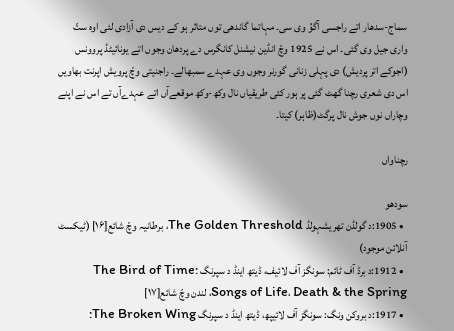سماج-سدھار اتے راجسی آگوُ وی سی۔ مہاتما گاندھی توں متاثر ہو کے دیس دی آزادی لئی اوہ ستّ واری جیل وی گئی۔ اس نے 1925 وچّ انڈین نیشنل کانگرس دے پردھان وجوں اتے یونائیٹڈ پروونس (اجوکے اتر پردیش) دی پہلی زنانی گورنر وجوں وی عہدے سمبھالے۔ راجنیتی وچّ پرویش اپرنت بھاویں اس دی شعری رچنا گھٹ گئی پر ہور کئی طریقیاں نال وکھ-وکھ موقعےآں اتے عہدےآں تے اس نے اپنے وچاراں نوں جوش نال پرگٹ(ظاہر) کیتا۔

رچناواں

سودھو
  • 1905:د گولڈن تھریشہولڈ The Golden Threshold، برطانیہ وچّ شائع[۱۶] (ٹیکسٹ آنلائن موجود)
  • 1912:د برڈ آف ٹائم: سونگز آف لائیف، ڈیتھ اینڈ د سپرنگ The Bird of Time: Songs of Life، Death & the Spring، لندن وچّ شائع[۱۷]
  • 1917:د بروکن ونگ: سونگز آف لائیپھ، ڈیتھ اینڈ د سپرنگ The Broken Wing: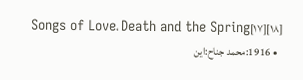Songs of Love، Death and the Spring[۱۷][۱۸]
  • 1916:محمد جناح:این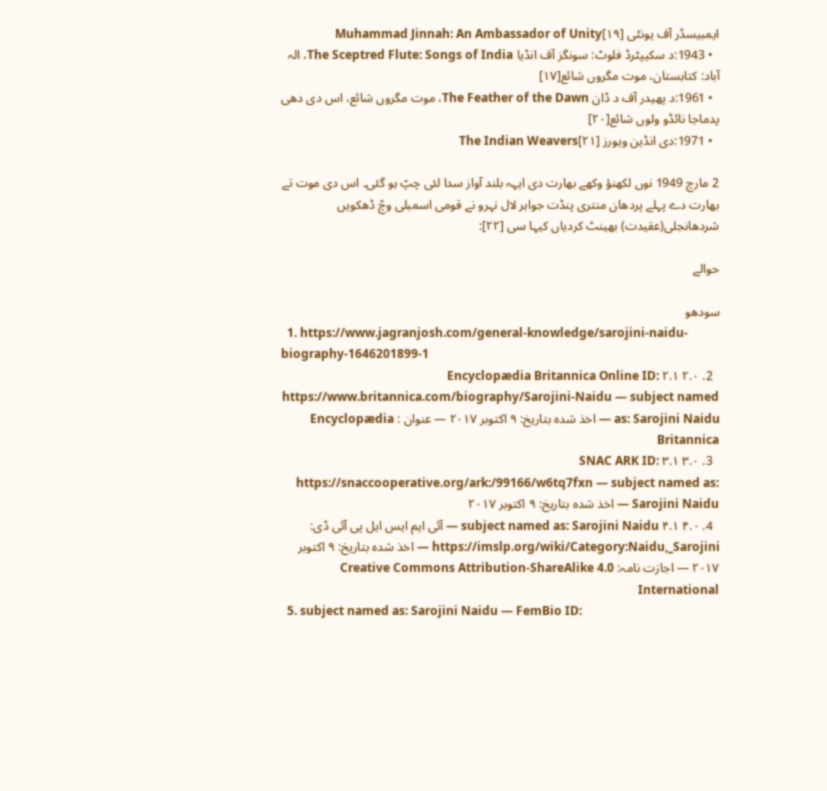ایمبیسڈر آف یونٹی Muhammad Jinnah: An Ambassador of Unity[۱۹]
  • 1943:د سکیپٹرڈ فلوٹ: سونگز آف انڈیا The Sceptred Flute: Songs of India، الہ آباد: کتابستان، موت مگروں شائع[۱۷]
  • 1961:د پھیدر آف د ڈان The Feather of the Dawn، موت مگروں شائع، اس دی دھی پدماجا نائڈو ولوں شائع[۲۰]
  • 1971:دی انڈین ویورز The Indian Weavers[۲۱]

2 مارچ 1949 نوں لکھنؤ وکھے بھارت دی ایہہ بلند آواز سدا لئی چپّ ہو گئی۔ اس دی موت تے بھارت دے پہلے پردھان منتری پنڈت جواہر لال نہرو نے قومی اسمبلی وچّ ڈھکویں شردھانجلی(عقیدت) بھینٹ کردیاں کیہا سی [۲۲]:

حوالے

سودھو
  1. https://www.jagranjosh.com/general-knowledge/sarojini-naidu-biography-1646201899-1
  2. ۲.۰ ۲.۱ Encyclopædia Britannica Online ID: https://www.britannica.com/biography/Sarojini-Naidu — subject named as: Sarojini Naidu — اخذ شدہ بتاریخ: ۹ اکتوبر ۲۰۱۷ — عنوان : Encyclopædia Britannica
  3. ۳.۰ ۳.۱ SNAC ARK ID: https://snaccooperative.org/ark:/99166/w6tq7fxn — subject named as: Sarojini Naidu — اخذ شدہ بتاریخ: ۹ اکتوبر ۲۰۱۷
  4. ۴.۰ ۴.۱ subject named as: Sarojini Naidu — آئی ایم ایس ایل پی آئی ڈی: https://imslp.org/wiki/Category:Naidu,_Sarojini — اخذ شدہ بتاریخ: ۹ اکتوبر ۲۰۱۷ — اجازت نامہ: Creative Commons Attribution-ShareAlike 4.0 International
  5. subject named as: Sarojini Naidu — FemBio ID: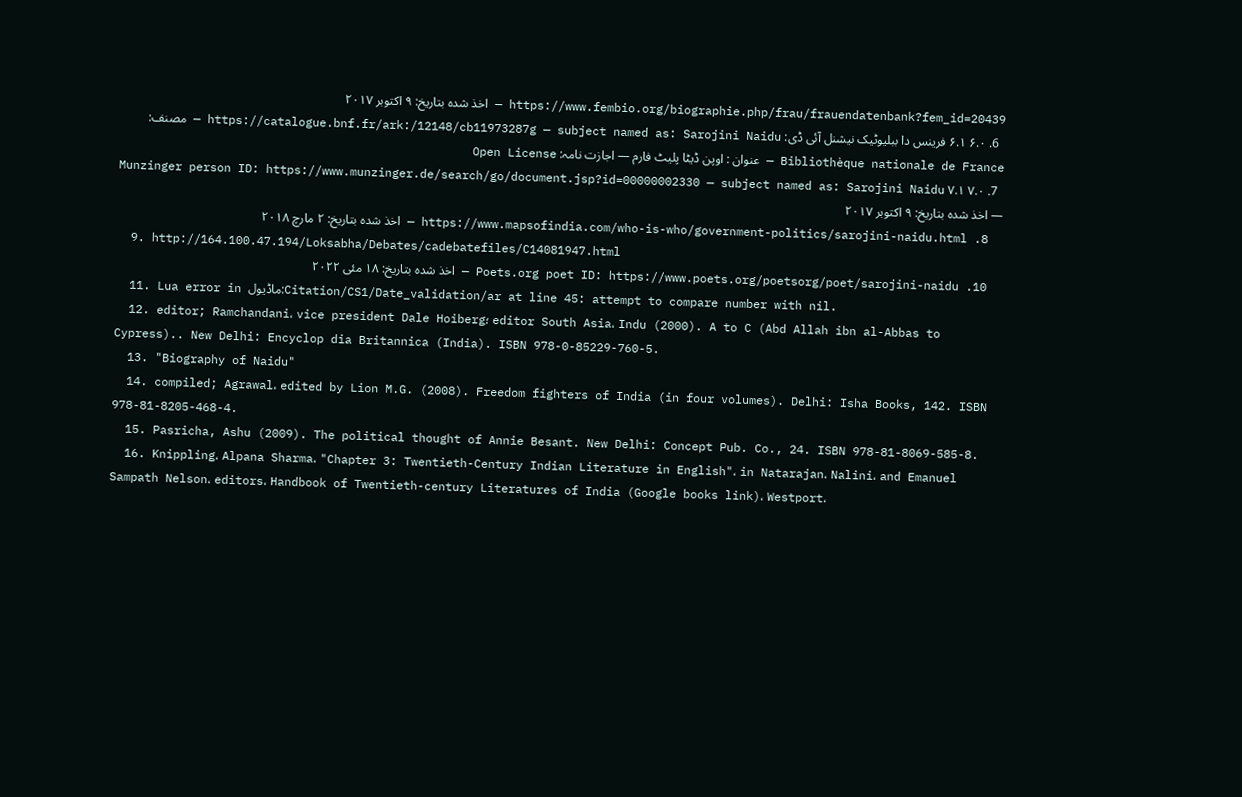https://www.fembio.org/biographie.php/frau/frauendatenbank?fem_id=20439 — اخذ شدہ بتاریخ: ۹ اکتوبر ۲۰۱۷
  6. ۶.۰ ۶.۱ فرینس دا ببلیوٹیک نیشنل آئی ڈی: https://catalogue.bnf.fr/ark:/12148/cb11973287g — subject named as: Sarojini Naidu — مصنف: Bibliothèque nationale de France — عنوان : اوپن ڈیٹا پلیٹ فارم — اجازت نامہ: Open License
  7. ۷.۰ ۷.۱ Munzinger person ID: https://www.munzinger.de/search/go/document.jsp?id=00000002330 — subject named as: Sarojini Naidu — اخذ شدہ بتاریخ: ۹ اکتوبر ۲۰۱۷
  8. https://www.mapsofindia.com/who-is-who/government-politics/sarojini-naidu.html — اخذ شدہ بتاریخ: ۲ مارچ ۲۰۱۸
  9. http://164.100.47.194/Loksabha/Debates/cadebatefiles/C14081947.html
  10. Poets.org poet ID: https://www.poets.org/poetsorg/poet/sarojini-naidu — اخذ شدہ بتاریخ: ۱۸ مئی ۲۰۲۲
  11. Lua error in ماڈیول:Citation/CS1/Date_validation/ar at line 45: attempt to compare number with nil.
  12. editor; Ramchandani، vice president Dale Hoiberg؛ editor South Asia، Indu (2000). A to C (Abd Allah ibn al-Abbas to Cypress).. New Delhi: Encyclop dia Britannica (India). ISBN 978-0-85229-760-5.
  13. "Biography of Naidu"
  14. compiled; Agrawal، edited by Lion M.G. (2008). Freedom fighters of India (in four volumes). Delhi: Isha Books, 142. ISBN 978-81-8205-468-4.
  15. Pasricha, Ashu (2009). The political thought of Annie Besant. New Delhi: Concept Pub. Co., 24. ISBN 978-81-8069-585-8.
  16. Knippling، Alpana Sharma، "Chapter 3: Twentieth-Century Indian Literature in English"، in Natarajan، Nalini، and Emanuel Sampath Nelson، editors، Handbook of Twentieth-century Literatures of India (Google books link)، Westport،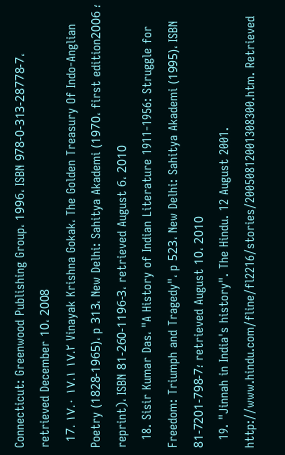Connecticut: Greenwood Publishing Group، 1996، ISBN 978-0-313-28778-7، retrieved December 10، 2008
  17. ۱۷.۰ ۱۷.۱ ۱۷.۲ Vinayak Krishna Gokak، The Golden Treasury Of Indo-Anglian Poetry (1828-1965)، p 313، New Delhi: Sahitya Akademi (1970، first edition؛ 2006 reprint)، ISBN 81-260-1196-3، retrieved August 6، 2010
  18. Sisir Kumar Das، "A History of Indian Literature 1911-1956: Struggle for Freedom: Triumph and Tragedy"، p 523، New Delhi: Sahitya Akademi (1995)، ISBN 81-7201-798-7؛ retrieved August 10، 2010
  19. "Jinnah in India's history". The Hindu. 12 August 2001. http://www.hindu.com/fline/fl2216/stories/20050812001308300.htm. Retrieved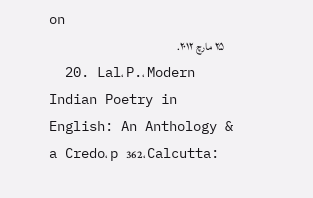on
    ۲۵ مارچ ۲۰۱۲.
  20. Lal، P.، Modern Indian Poetry in English: An Anthology & a Credo، p 362، Calcutta: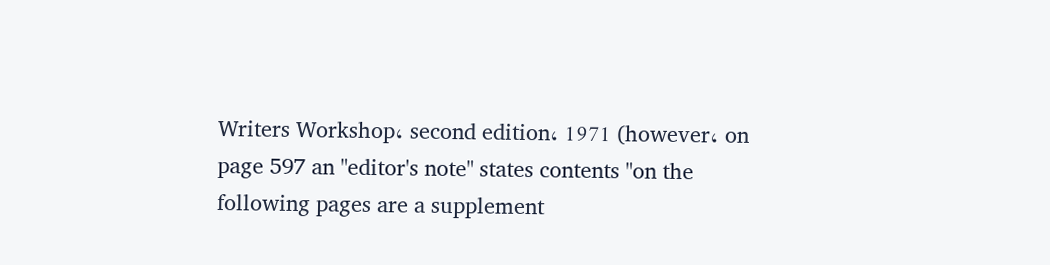Writers Workshop، second edition، 1971 (however، on page 597 an "editor's note" states contents "on the following pages are a supplement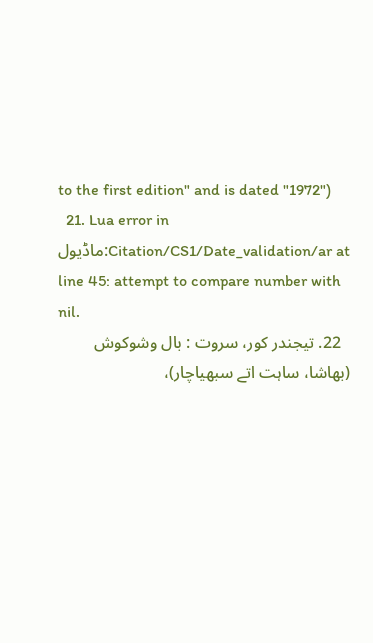to the first edition" and is dated "1972")
  21. Lua error in ماڈیول:Citation/CS1/Date_validation/ar at line 45: attempt to compare number with nil.
  22. تیجندر کور، سروت : بال وشوکوش (بھاشا، ساہت اتے سبھیاچار)،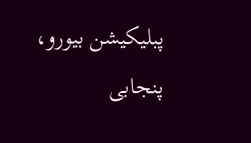پبلیکیشن بیورو، پنجابی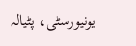یونیورسٹی، پٹیالہ